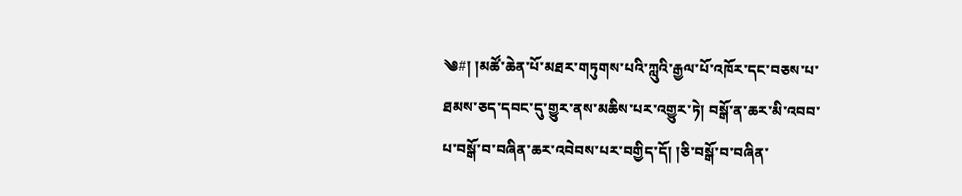༄#། །མཚོ་ཆེན་པོ་མཐར་གཏུགས་པའི་ཀླུའི་རྒྱལ་པོ་འཁོར་དང་བཅས་པ་ཐམས་ཅད་དབང་དུ་གྱུར་ནས་མཆིས་པར་འགྱུར་ཏེ། བསྒོ་ན་ཆར་མི་འབབ་པ་བསྒོ་བ་བཞིན་ཆར་འབེབས་པར་བགྱིད་དོ། །ཅི་བསྒོ་བ་བཞིན་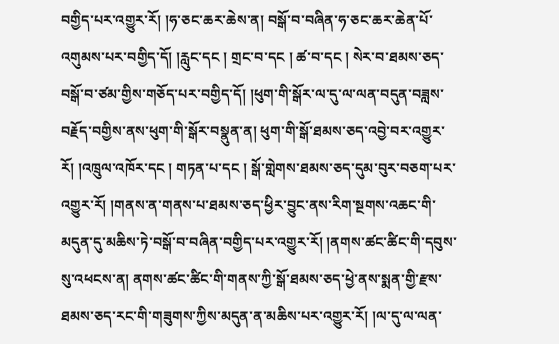བགྱིད་པར་འགྱུར་རོ། །ཧ་ཅང་ཆར་ཆེས་ན། བསྒོ་བ་བཞིན་ཧ་ཅང་ཆར་ཆེན་པོ་འགུམས་པར་བགྱིད་དོ། །རླུང་དང ། གྲང་བ་དང ། ཚ་བ་དང ། སེར་བ་ཐམས་ཅད་བསྒོ་བ་ཙམ་གྱིས་གཅོད་པར་བགྱིད་དོ། །ཕུག་གི་སྒོར་ལ་དུ་ལ་ལན་བདུན་བཟླས་བརྗོད་བགྱིས་ནས་ཕུག་གི་སྒོར་བསྣུན་ན། ཕུག་གི་སྒོ་ཐམས་ཅད་འབྱེ་བར་འགྱུར་རོ། །འཁྲུལ་འཁོར་དང ། གཏན་པ་དང ། སྒོ་གླེགས་ཐམས་ཅད་དུམ་བུར་བཅག་པར་འགྱུར་རོ། །གནས་ན་གནས་པ་ཐམས་ཅད་ཕྱིར་བྱུང་ནས་རིག་སྔགས་འཆང་གི་མདུན་དུ་མཆིས་ཏེ་བསྒོ་བ་བཞིན་བགྱིད་པར་འགྱུར་རོ། །ནགས་ཚང་ཚིང་གི་དབུས་སུ་འཕངས་ན། ནགས་ཚང་ཚིང་གི་གནས་ཀྱི་སྒོ་ཐམས་ཅད་ཕྱེ་ནས་སྨན་གྱི་རྫས་ཐམས་ཅད་རང་གི་གཟུགས་ཀྱིས་མདུན་ན་མཆིས་པར་འགྱུར་རོ། །ལ་དུ་ལ་ལན་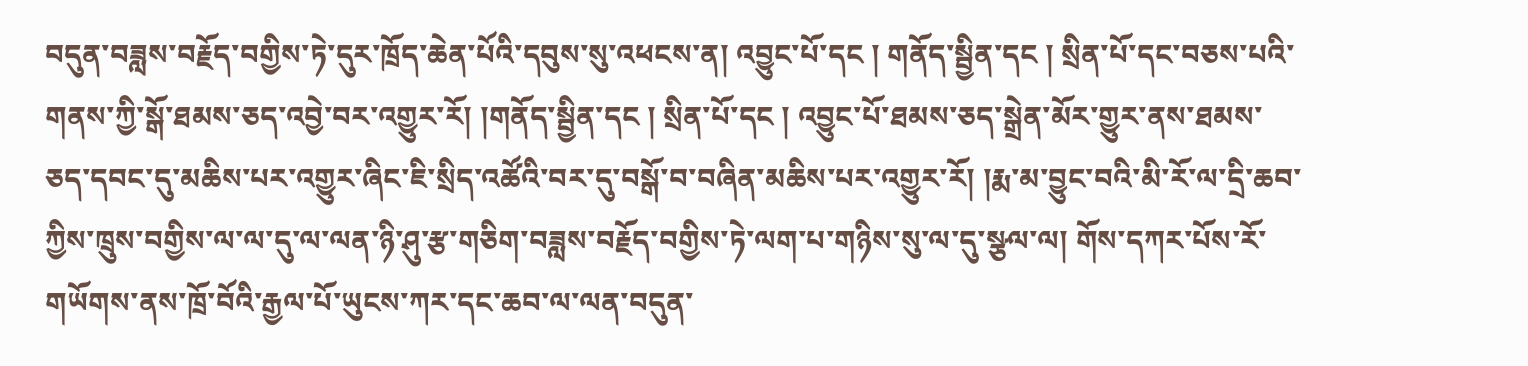བདུན་བཟླས་བརྗོད་བགྱིས་ཏེ་དུར་ཁྲོད་ཆེན་པོའི་དབུས་སུ་འཕངས་ན། འབྱུང་པོ་དང ། གནོད་སྦྱིན་དང ། སྲིན་པོ་དང་བཅས་པའི་གནས་ཀྱི་སྒོ་ཐམས་ཅད་འབྱེ་བར་འགྱུར་རོ། །གནོད་སྦྱིན་དང ། སྲིན་པོ་དང ། འབྱུང་པོ་ཐམས་ཅད་སྒྲེན་མོར་གྱུར་ནས་ཐམས་
ཅད་དབང་དུ་མཆིས་པར་འགྱུར་ཞིང་ཇི་སྲིད་འཚོའི་བར་དུ་བསྒོ་བ་བཞིན་མཆིས་པར་འགྱུར་རོ། །རྨ་མ་བྱུང་བའི་མི་རོ་ལ་དྲི་ཆབ་ཀྱིས་ཁྲུས་བགྱིས་ལ་ལ་དུ་ལ་ལན་ཉི་ཤུ་རྩ་གཅིག་བཟླས་བརྗོད་བགྱིས་ཏེ་ལག་པ་གཉིས་སུ་ལ་དུ་སྩལ་ལ། གོས་དཀར་པོས་རོ་གཡོགས་ནས་ཁྲོ་བོའི་རྒྱལ་པོ་ཡུངས་ཀར་དང་ཆབ་ལ་ལན་བདུན་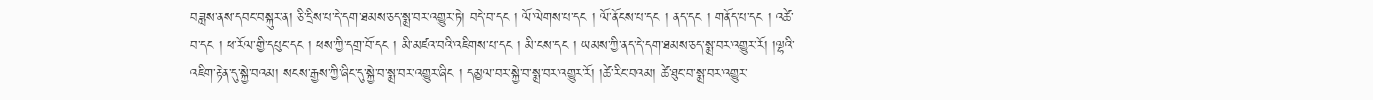བཟླས་ནས་དབང་བསྐུར་ན། ཅི་དྲིས་པ་དེ་དག་ཐམས་ཅད་སྨྲ་བར་འགྱུར་ཏེ། བདེ་བ་དང ། ལོ་ལེགས་པ་དང ། ལོ་ནོངས་པ་དང ། ནད་དང ། གནོད་པ་དང ། འཚེ་བ་དང ། ཕ་རོལ་གྱི་དཔུང་དང ། ཕས་ཀྱི་དགྲ་བོ་དང ། མི་མཛའ་བའི་འཇིགས་པ་དང ། མི་ངས་དང ། ཡམས་ཀྱི་ནད་དེ་དག་ཐམས་ཅད་སྨྲ་བར་འགྱུར་རོ། །ལྷའི་འཇིག་རྟེན་དུ་སྐྱེ་བའམ། སངས་རྒྱས་ཀྱི་ཞིང་དུ་སྐྱེ་བ་སྨྲ་བར་འགྱུར་ཞིང ། དམྱལ་བར་སྐྱེ་བ་སྨྲ་བར་འགྱུར་རོ། །ཚེ་རིང་བའམ། ཚེ་ཐུང་བ་སྨྲ་བར་འགྱུར་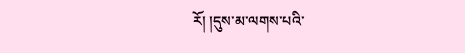རོ། །དུས་མ་ལགས་པའི་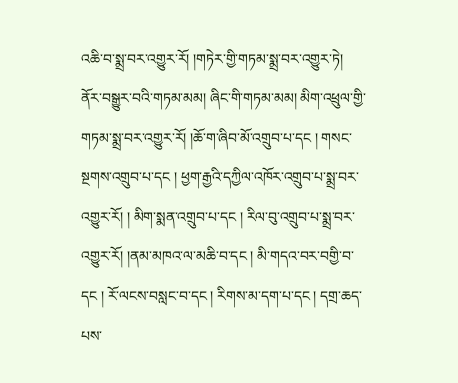འཆི་བ་སྨྲ་བར་འགྱུར་རོ། །གཏེར་གྱི་གཏམ་སྨྲ་བར་འགྱུར་ཏེ། ནོར་བསྒྱུར་བའི་གཏམ་མམ། ཞིང་གི་གཏམ་མམ། མིག་འཕྲུལ་གྱི་གཏམ་སྨྲ་བར་འགྱུར་རོ། །ཆོ་ག་ཞིབ་མོ་འགྲུབ་པ་དང ། གསང་སྔགས་འགྲུབ་པ་དང ། ཕྱག་རྒྱའི་དཀྱིལ་འཁོར་འགྲུབ་པ་སྨྲ་བར་འགྱུར་རོ། ། མིག་སྨན་འགྲུབ་པ་དང ། རིལ་བུ་འགྲུབ་པ་སྨྲ་བར་འགྱུར་རོ། །ནམ་མཁའ་ལ་མཆི་བ་དང ། མི་གདའ་བར་བགྱི་བ་དང ། རོ་ལངས་བསླང་བ་དང ། རིགས་མ་དག་པ་དང ། དགྲ་ཆད་པས་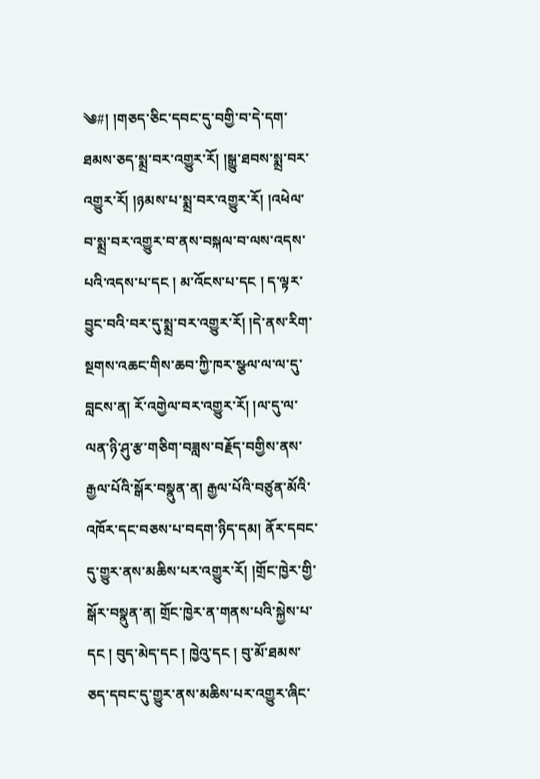༄#། །གཅད་ཅིང་དབང་དུ་བགྱི་བ་དེ་དག་ཐམས་ཅད་སྨྲ་བར་འགྱུར་རོ། །སྒྱུ་ཐབས་སྨྲ་བར་འགྱུར་རོ། །ཉམས་པ་སྨྲ་བར་འགྱུར་རོ། །འཕེལ་བ་སྨྲ་བར་འགྱུར་བ་ནས་བསྐལ་བ་ལས་འདས་པའི་འདས་པ་དང ། མ་འོངས་པ་དང ། ད་ལྟར་བྱུང་བའི་བར་དུ་སྨྲ་བར་འགྱུར་རོ། །དེ་ནས་རིག་སྔགས་འཆང་གིས་ཆབ་ཀྱི་ཁར་སྩལ་ལ་ལ་དུ་བླངས་ན། རོ་འགྱེལ་བར་འགྱུར་རོ། །ལ་དུ་ལ་ལན་ཉི་ཤུ་རྩ་གཅིག་བཟླས་བརྗོད་བགྱིས་ནས་རྒྱལ་པོའི་སྒོར་བསྣུན་ན། རྒྱལ་པོའི་བཙུན་མོའི་འཁོར་དང་བཅས་པ་བདག་ཉིད་དམ། ནོར་དབང་དུ་གྱུར་ནས་མཆིས་པར་འགྱུར་རོ། །གྲོང་ཁྱེར་གྱི་སྒོར་བསྣུན་ན། གྲོང་ཁྱེར་ན་གནས་པའི་སྐྱེས་པ་དང ། བུད་མེད་དང ། ཁྱེའུ་དང ། བུ་མོ་ཐམས་ཅད་དབང་དུ་གྱུར་ནས་མཆིས་པར་འགྱུར་ཞིང་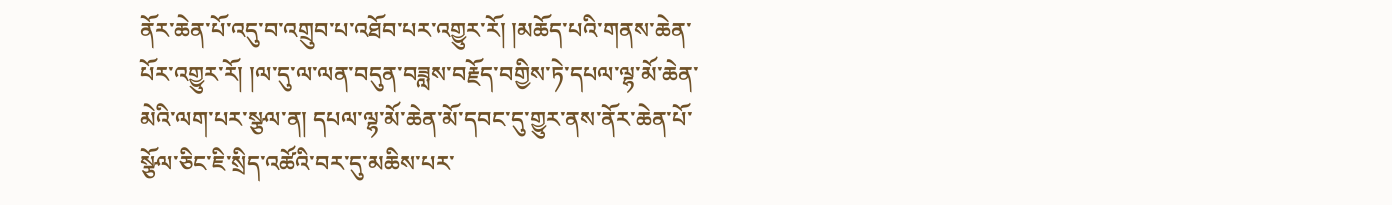ནོར་ཆེན་པོ་འདུ་བ་འགྲུབ་པ་འཐོབ་པར་འགྱུར་རོ། །མཆོད་པའི་གནས་ཆེན་པོར་འགྱུར་རོ། །ལ་དུ་ལ་ལན་བདུན་བཟླས་བརྗོད་བགྱིས་ཏེ་དཔལ་ལྷ་མོ་ཆེན་མེའི་ལག་པར་སྩལ་ན། དཔལ་ལྷ་མོ་ཆེན་མོ་དབང་དུ་གྱུར་ནས་ནོར་ཆེན་པོ་སྩོལ་ཅིང་ཇི་སྲིད་འཚོའི་བར་དུ་མཆིས་པར་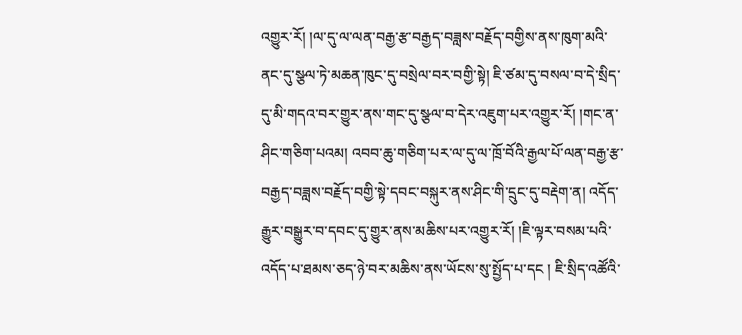འགྱུར་རོ། །ལ་དུ་ལ་ལན་བརྒྱ་རྩ་བརྒྱད་བཟླས་བརྗོད་བགྱིས་ནས་ཁུག་མའི་ནང་དུ་སྩལ་ཏེ་མཆན་ཁུང་དུ་བསྲེལ་བར་བགྱི་སྟེ། ཇི་ཙམ་དུ་བསལ་བ་དེ་སྲིད་དུ་མི་གདའ་བར་གྱུར་ནས་གང་དུ་སྩལ་བ་དེར་འཇུག་པར་འགྱུར་རོ། །གང་ན་
ཤིང་གཅིག་པའམ། འབབ་ཆུ་གཅིག་པར་ལ་དུ་ལ་ཁྲོ་བོའི་རྒྱལ་པོ་ལན་བརྒྱ་རྩ་བརྒྱད་བཟླས་བརྗོད་བགྱི་སྟེ་དབང་བསྐུར་ནས་ཤིང་གི་དྲུང་དུ་བརྡེག་ན། འདོད་རྒྱུར་བསྒྱུར་བ་དབང་དུ་གྱུར་ནས་མཆིས་པར་འགྱུར་རོ། །ཇི་ལྟར་བསམ་པའི་འདོད་པ་ཐམས་ཅད་ཉེ་བར་མཆིས་ནས་ཡོངས་སུ་སྤྱོད་པ་དང ། ཇི་སྲིད་འཚོའི་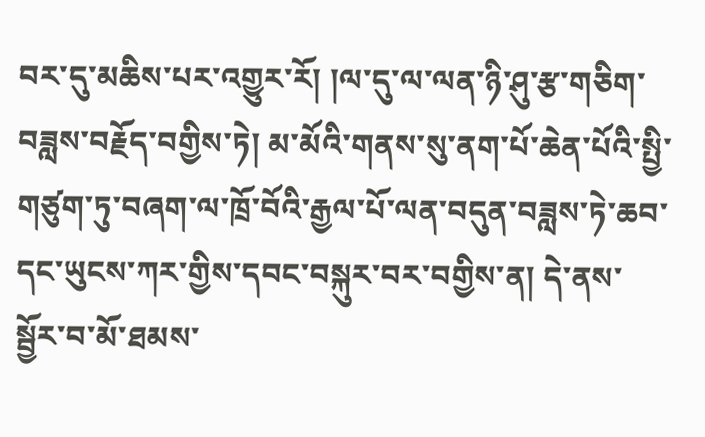བར་དུ་མཆིས་པར་འགྱུར་རོ། །ལ་དུ་ལ་ལན་ཉི་ཤུ་རྩ་གཅིག་བཟླས་བརྗོད་བགྱིས་ཏེ། མ་མོའི་གནས་སུ་ནག་པོ་ཆེན་པོའི་སྤྱི་གཙུག་ཏུ་བཞག་ལ་ཁྲོ་བོའི་རྒྱལ་པོ་ལན་བདུན་བཟླས་ཏེ་ཆབ་དང་ཡུངས་ཀར་གྱིས་དབང་བསྐུར་བར་བགྱིས་ན། དེ་ནས་སྦྱོར་བ་མོ་ཐམས་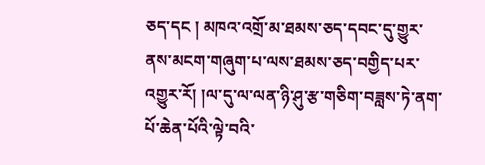ཅད་དང ། མཁའ་འགྲོ་མ་ཐམས་ཅད་དབང་དུ་གྱུར་ནས་མངག་གཞུག་པ་ལས་ཐམས་ཅད་བགྱིད་པར་འགྱུར་རོ། །ལ་དུ་ལ་ལན་ཉི་ཤུ་རྩ་གཅིག་བཟླས་ཏེ་ནག་པོ་ཆེན་པོའི་ལྟེ་བའི་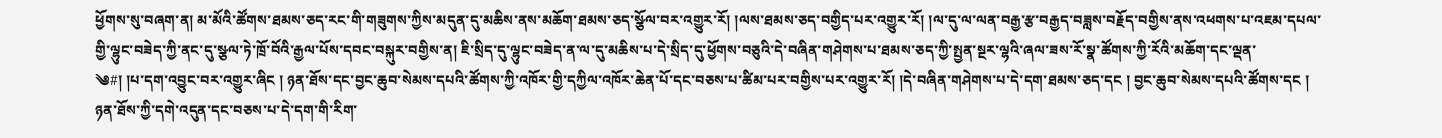ཕྱོགས་སུ་བཞག་ན། མ་མོའི་ཚོགས་ཐམས་ཅད་རང་གི་གཟུགས་ཀྱིས་མདུན་དུ་མཆིས་ནས་མཆོག་ཐམས་ཅད་སྩོལ་བར་འགྱུར་རོ། །ལས་ཐམས་ཅད་བགྱིད་པར་འགྱུར་རོ། །ལ་དུ་ལ་ལན་བརྒྱ་རྩ་བརྒྱད་བཟླས་བརྗོད་བགྱིས་ནས་འཕགས་པ་འཇམ་དཔལ་གྱི་ལྷུང་བཟེད་ཀྱི་ནང་དུ་སྩལ་ཏེ་ཁྲོ་བོའི་རྒྱལ་པོས་དབང་བསྐུར་བགྱིས་ན། ཇི་སྲིད་དུ་ལྷུང་བཟེད་ན་ལ་དུ་མཆིས་པ་དེ་སྲིད་དུ་ཕྱོགས་བཅུའི་དེ་བཞིན་གཤེགས་པ་ཐམས་ཅད་ཀྱི་སྤྱན་སྔར་ལྷའི་ཞལ་ཟས་རོ་སྣ་ཚོགས་ཀྱི་རོའི་མཆོག་དང་ལྡན་
༄#། །པ་དག་འབྱུང་བར་འགྱུར་ཞིང ། ཉན་ཐོས་དང་བྱང་ཆུབ་སེམས་དཔའི་ཚོགས་ཀྱི་འཁོར་གྱི་དཀྱིལ་འཁོར་ཆེན་པོ་དང་བཅས་པ་ཚིམ་པར་བགྱིས་པར་འགྱུར་རོ། །དེ་བཞིན་གཤེགས་པ་དེ་དག་ཐམས་ཅད་དང ། བྱང་ཆུབ་སེམས་དཔའི་ཚོགས་དང ། ཉན་ཐོས་ཀྱི་དགེ་འདུན་དང་བཅས་པ་དེ་དག་གི་རིག་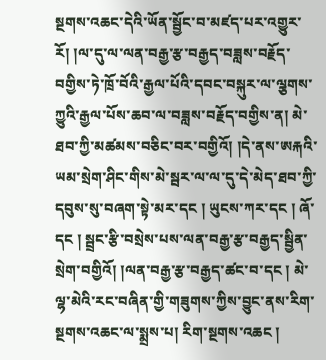སྔགས་འཆང་དེའི་ཡོན་སྦྱོང་བ་མཛད་པར་འགྱུར་རོ། །ལ་དུ་ལ་ལན་བརྒྱ་རྩ་བརྒྱད་བཟླས་བརྗོད་བགྱིས་ཏེ་ཁྲོ་བོའི་རྒྱལ་པོའི་དབང་བསྐུར་ལ་ལྕགས་ཀྱུའི་རྒྱལ་པོས་ཆབ་ལ་བཟླས་བརྗོད་བགྱིས་ན། མེ་ཐབ་ཀྱི་མཚམས་བཅིང་བར་བགྱིའོ། །དེ་ནས་ཨརྐའི་ཡམ་སྲེག་ཤིང་གིས་མེ་སྦར་ལ་ལ་དུ་དེ་མེད་ཐབ་ཀྱི་དབུས་སུ་བཞག་སྟེ་མར་དང ། ཡུངས་ཀར་དང ། ཞོ་དང ། སྦྲང་རྩི་བསྲེས་པས་ལན་བརྒྱ་རྩ་བརྒྱད་སྦྱིན་སྲེག་བགྱིའོ། །ལན་བརྒྱ་རྩ་བརྒྱད་ཚང་བ་དང ། མེ་ལྷ་མེའི་རང་བཞིན་གྱི་གཟུགས་ཀྱིས་བྱུང་ནས་རིག་སྔགས་འཆང་ལ་སྨྲས་པ། རིག་སྔགས་འཆང །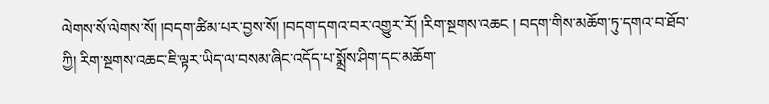ལེགས་སོ་ལེགས་སོ། །བདག་ཚིམ་པར་བྱས་སོ། །བདག་དགའ་བར་འགྱུར་རོ། །རིག་སྔགས་འཆང ། བདག་གིས་མཆོག་ཏུ་དགའ་བ་ཐོབ་ཀྱི། རིག་སྔགས་འཆང་ཇི་ལྟར་ཡིད་ལ་བསམ་ཞིང་འདོད་པ་སྨྲོས་ཤིག་དང་མཆོག་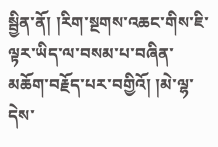སྦྱིན་ནོ། །རིག་སྔགས་འཆང་གིས་ཇི་ལྟར་ཡིད་ལ་བསམ་པ་བཞིན་མཆོག་བརྗོད་པར་བགྱིའོ། །མེ་ལྷ་དེས་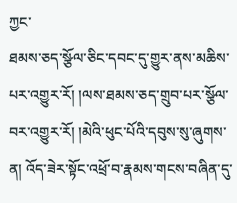ཀྱང་
ཐམས་ཅད་སྩོལ་ཅིང་དབང་དུ་གྱུར་ནས་མཆིས་པར་འགྱུར་རོ། །ལས་ཐམས་ཅད་གྲུབ་པར་སྩོལ་བར་འགྱུར་རོ། །མེའི་ཕུང་པོའི་དབུས་སུ་ཞུགས་ན། འོད་ཟེར་སྟོང་འཕྲོ་བ་རྣམས་གངས་བཞིན་དུ་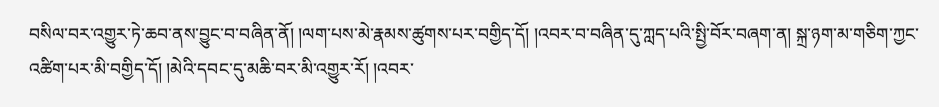བསིལ་བར་འགྱུར་ཏེ་ཆབ་ནས་བྱུང་བ་བཞིན་ནོ། །ལག་པས་མེ་རྣམས་ཚུགས་པར་བགྱིད་དོ། །འབར་བ་བཞིན་དུ་ཀླད་པའི་སྤྱི་བོར་བཞག་ན། སྐྲ་ཉག་མ་གཅིག་ཀྱང་འཚིག་པར་མི་བགྱིད་དོ། །མེའི་དབང་དུ་མཆི་བར་མི་འགྱུར་རོ། །འབར་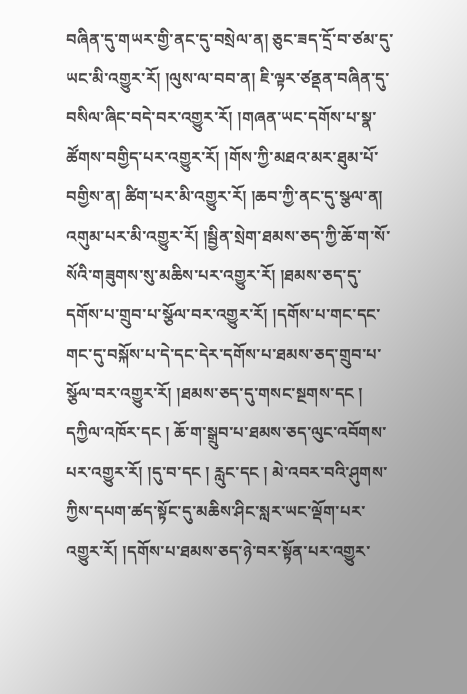བཞིན་དུ་གཡར་གྱི་ནང་དུ་བསྲེལ་ན། ཅུང་ཟད་དྲོ་བ་ཙམ་དུ་ཡང་མི་འགྱུར་རོ། །ལུས་ལ་བབ་ན། ཇི་ལྟར་ཙནྡན་བཞིན་དུ་བསིལ་ཞིང་བདེ་བར་འགྱུར་རོ། །གཞན་ཡང་དགོས་པ་སྣ་ཚོགས་བགྱིད་པར་འགྱུར་རོ། །གོས་ཀྱི་མཐའ་མར་ཐུམ་པོ་བགྱིས་ན། ཚིག་པར་མི་འགྱུར་རོ། །ཆབ་ཀྱི་ནང་དུ་སྩལ་ན། འགུམ་པར་མི་འགྱུར་རོ། །སྦྱིན་སྲེག་ཐམས་ཅད་ཀྱི་ཆོ་ག་སོ་སོའི་གཟུགས་སུ་མཆིས་པར་འགྱུར་རོ། །ཐམས་ཅད་དུ་དགོས་པ་གྲུབ་པ་སྩོལ་བར་འགྱུར་རོ། །དགོས་པ་གང་དང་གང་དུ་བསྐོས་པ་དེ་དང་དེར་དགོས་པ་ཐམས་ཅད་གྲུབ་པ་སྩོལ་བར་འགྱུར་རོ། །ཐམས་ཅད་དུ་གསང་སྔགས་དང ། དཀྱིལ་འཁོར་དང ། ཆོ་ག་སྒྲུབ་པ་ཐམས་ཅད་ལུང་འབོགས་པར་འགྱུར་རོ། །དུ་བ་དང ། རླུང་དང ། མེ་འབར་བའི་ཤུགས་ཀྱིས་དཔག་ཚད་སྟོང་དུ་མཆིས་ཤིང་སླར་ཡང་ལྡོག་པར་འགྱུར་རོ། །དགོས་པ་ཐམས་ཅད་ཉེ་བར་སྟོན་པར་འགྱུར་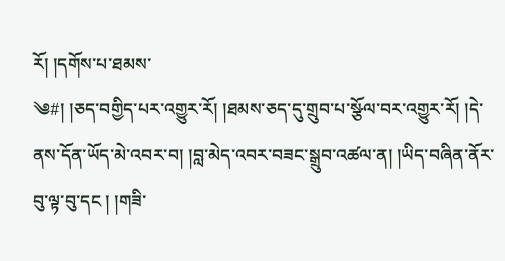རོ། །དགོས་པ་ཐམས་
༄#། །ཅད་བགྱིད་པར་འགྱུར་རོ། །ཐམས་ཅད་དུ་གྲུབ་པ་སྩོལ་བར་འགྱུར་རོ། །དེ་ནས་དོན་ཡོད་མེ་འབར་བ། །བླ་མེད་འབར་བཟང་སྒྲུབ་འཚལ་ན། །ཡིད་བཞིན་ནོར་བུ་ལྟ་བུ་དང ། །གཟི་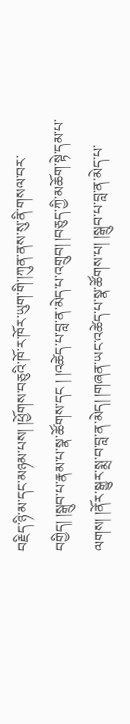བརྗིད་ཉི་མ་དང་མཉམ་པས། །ཕྱོགས་བཅུའི་ཁོ་ར་ཁོར་ཡུག་གི་།ཀུན་ནས་སུ་ནི་གསལ་བར་བགྱིད། །སྒྲུབ་པ་རྣམ་པ་སྣ་ཚོགས་དང ། །འཚེད་པ་བླ་ན་མེད་པ་འགྲུབ། །བཅུད་ཀྱི་མཆོག་སྟེ་དམ་པ་ལགས། །ནོར་སྒྱུར་སྨྲ་བ་བླ་ན་མེད། །གཞན་ཡང་འཚེད་པ་སྣ་ཚོགས་པ། །སྒྲུབ་པ་བླ་ན་མེད་པ་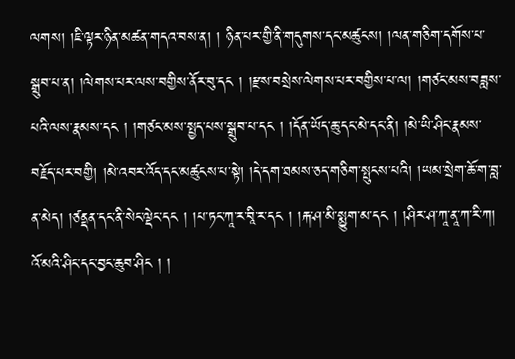ལགས། །ཇི་ལྟར་ཉིན་མཚན་གདའ་བས་ན། ། ཉིན་པར་གྱི་ནི་གདུགས་དང་མཚུངས། །ལན་གཅིག་དགོས་པ་སྒྲུབ་པ་ན། །ལེགས་པར་ལས་བགྱིས་ནོར་བུ་དང ། །རྫས་བསྲེས་ལེགས་པར་བགྱིས་པ་ལ། །གཙང་མས་བཟླས་པའི་ལས་རྣམས་དང ། །གཙང་མས་སྤྱད་པས་སྒྲུབ་པ་དང ། །དོན་ཡོད་ཆུ་དང་མེ་དང་ནི། །མེ་ཡི་ཤིང་རྣམས་བརྗོད་པར་བགྱི། །མེ་འབར་འོད་དང་མཚུངས་པ་སྟེ། །དེ་དག་ཐམས་ཅད་གཅིག་སྤུངས་པའི། །ཡམ་སྲེག་ཆོ་ག་བླ་ན་མེད། །ཙནྡན་དང་ནི་སེང་ལྡེང་དང ། །པ་ཏང་ཀཱ་ར་བཱི་ར་དང ། །རྐ་ཤ་མི་སྨྱུག་མ་དང ། །ཤིར་ཤ་ཀཱ་ནཱ་ཀ་རི་ཀ། འོ་མའི་ཤིང་དང་བྱང་ཆུབ་ཤིང ། །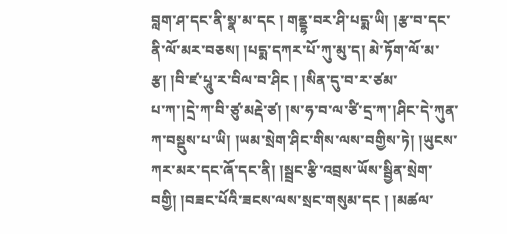བླག་ཤ་དང་ནི་སྣ་མ་དང ། གནྡྷ་བར་ཤི་པདྨ་ཡི། །རྩ་བ་དང་ནི་ལོ་མར་བཅས། །པདྨ་དཀར་པོ་ཀུ་མུ་ད། མེ་ཏོག་ལོ་མ་རྩ། །བི་ཛ་པཱུ་ར་བིལ་བ་ཤིང ། །སིན་དུ་བ་ར་ཙམ་
པ་ཀ་།དྲེ་ཀ་བི་ཙུ་མརྡེ་ཙ། །ས་ཧ་བ་ལ་ཙི་དྲ་ཀ་།ཤིང་དེ་ཀུན་ཀ་བསྡུས་པ་ཡི། །ཡམ་སྲེག་ཤིང་གིས་ལས་བགྱིས་ཏེ། །ཡུངས་ཀར་མར་དང་ཞོ་དང་ནི། །སྦྲང་རྩི་འབྲས་ཡོས་སྦྱིན་སྲེག་བགྱི། །བཟང་པོའི་ཟངས་ལས་སྲང་གསུམ་དང ། །མཚལ་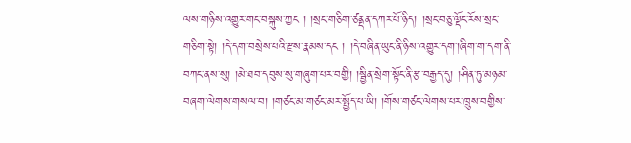ལས་གཉིས་འགྱུར་གང་བསྐུས་ཀྱང ། །སྲང་གཅིག་ཙནྡན་དཀར་པོ་ཉིད། །སྲང་བཅུ་ལྡོང་རོས་སྲང་གཅིག་སྟེ། །དེ་དག་བསྲེས་པའི་རྫས་རྣམས་དང ། །དེ་བཞིན་ཡུང་ནི་ཉིས་འགྱུར་དག་།ཞིག་ག་དག་ནི་བཀང་ནས་སུ། །མེ་ཐབ་དབུས་སུ་གཞུག་པར་བགྱི། །སྦྱིན་སྲེག་སྟོང་ནི་རྩ་བརྒྱད་དུ། །ཤིན་ཏུ་མཉམ་བཞག་ལེགས་གསལ་བ། །གཙང་མ་གཙང་མར་སྤྱོད་པ་ཡི། །གོས་གཙང་ལེགས་པར་ཁྲུས་བགྱིས་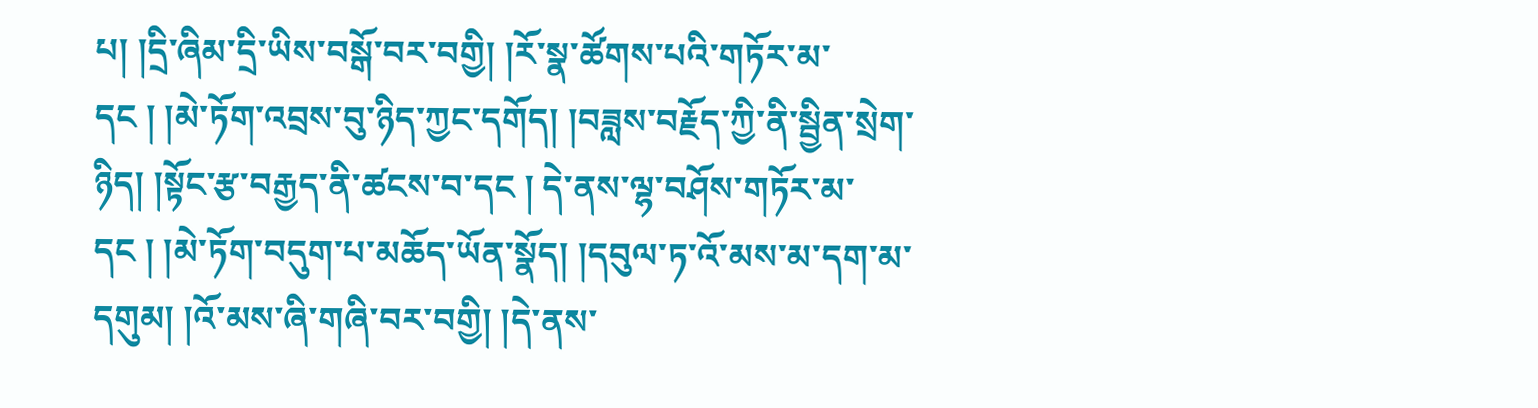པ། །དྲི་ཞིམ་དྲི་ཡིས་བསྒོ་བར་བགྱི། །རོ་སྣ་ཚོགས་པའི་གཏོར་མ་དང ། །མེ་ཏོག་འབྲས་བུ་ཉིད་ཀྱང་དགོད། །བཟླས་བརྗོད་ཀྱི་ནི་སྦྱིན་སྲེག་ཉིད། །སྟོང་རྩ་བརྒྱད་ནི་ཚངས་བ་དང ། དེ་ནས་ལྷ་བཤོས་གཏོར་མ་དང ། །མེ་ཏོག་བདུག་པ་མཆོད་ཡོན་སྣོད། །དབུལ་ཏ་འོ་མས་མ་དག་མ་དགུམ། །འོ་མས་ཞི་གཞི་བར་བགྱི། །དེ་ནས་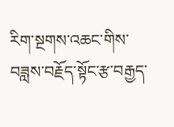རིག་སྔགས་འཆང་གིས་བཟླས་བརྗོད་སྟོང་རྩ་བརྒྱད་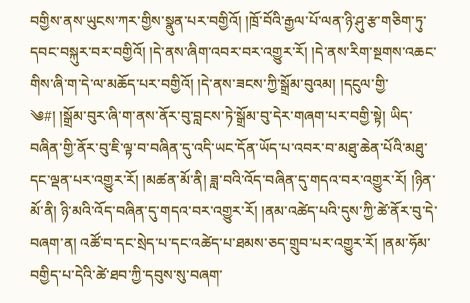བགྱིས་ནས་ཡུངས་ཀར་གྱིས་སྣུན་པར་བགྱིའོ། །ཁྲོ་བོའི་རྒྱལ་པོ་ལན་ཉི་ཤུ་རྩ་གཅིག་ཏུ་དབང་བསྐུར་བར་བགྱིའོ། །དེ་ནས་ཞིག་འབར་བར་འགྱུར་རོ། །དེ་ནས་རིག་སྔགས་འཆང་གིས་ཞི་ག་དེ་ལ་མཆོད་པར་བགྱིའོ། །དེ་ནས་ཟངས་ཀྱི་སྒྲོམ་བུའམ། །དངུལ་གྱི་
༄#། །སྒྲོམ་བུར་ཞི་ག་ནས་ནོར་བུ་བླངས་ཏེ་སྒྲོམ་བུ་དེར་གཞག་པར་བགྱི་སྟེ། ཡིད་བཞིན་གྱི་ནོར་བུ་ཇི་ལྟ་བ་བཞིན་དུ་འདི་ཡང་དོན་ཡོད་པ་འབར་བ་མཐུ་ཆེན་པོའི་མཐུ་དང་ལྡན་པར་འགྱུར་རོ། །མཚན་མོ་ནི། ཟླ་བའི་འོད་བཞིན་དུ་གདའ་བར་འགྱུར་རོ། །ཉིན་མོ་ནི། ཉི་མའི་འོད་བཞིན་དུ་གདའ་བར་འགྱུར་རོ། །ནམ་འཚེད་པའི་དུས་ཀྱི་ཚེ་ནོར་བུ་དེ་བཞག་ན། འཚོ་བ་དང་སྲེད་པ་དང་འཚེད་པ་ཐམས་ཅད་གྲུབ་པར་འགྱུར་རོ། །ནམ་ཧོམ་བགྱིད་པ་དེའི་ཚེ་ཐབ་ཀྱི་དབུས་སུ་བཞག་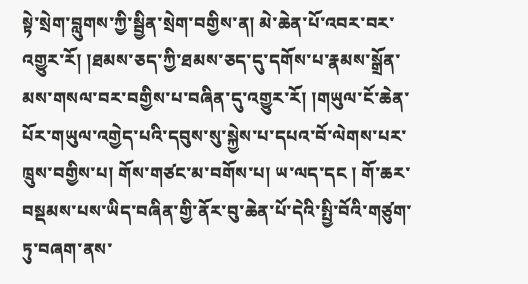སྟེ་སྲེག་བླུགས་ཀྱི་སྦྱིན་སྲེག་བགྱིས་ན། མེ་ཆེན་པོ་འབར་བར་འགྱུར་རོ། །ཐམས་ཅད་ཀྱི་ཐམས་ཅད་དུ་དགོས་པ་རྣམས་སྒྲོན་མས་གསལ་བར་བགྱིས་པ་བཞིན་དུ་འགྱུར་རོ། །གཡུལ་ངོ་ཆེན་པོར་གཡུལ་འགྱེད་པའི་དབུས་སུ་སྐྱེས་པ་དཔའ་བོ་ལེགས་པར་ཁྲུས་བགྱིས་པ། གོས་གཙང་མ་བགོས་པ། ཡ་ལད་དང ། གོ་ཆར་བསྡམས་པས་ཡིད་བཞིན་གྱི་ནོར་བུ་ཆེན་པོ་དེའི་སྤྱི་བོའི་གཙུག་ཏུ་བཞག་ནས་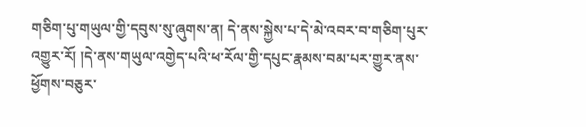གཅིག་པུ་གཡུལ་གྱི་དབུས་སུ་ཞུགས་ན། དེ་ནས་སྐྱེས་པ་དེ་མེ་འབར་བ་གཅིག་པུར་འགྱུར་རོ། །དེ་ནས་གཡུལ་འགྱེད་པའི་ཕ་རོལ་གྱི་དཔུང་རྣམས་བམ་པར་གྱུར་ནས་ཕྱོགས་བཅུར་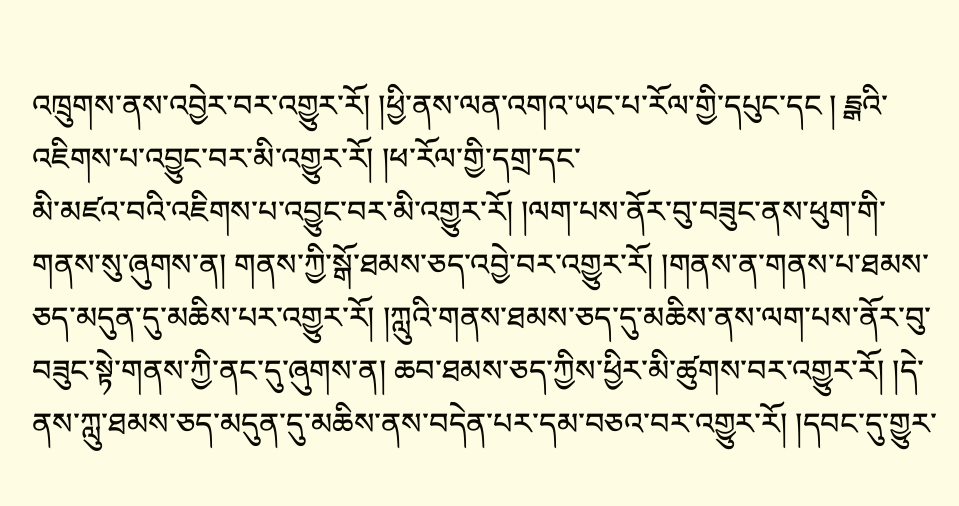འཁྲུགས་ནས་འབྱེར་བར་འགྱུར་རོ། །ཕྱི་ནས་ལན་འགའ་ཡང་པ་རོལ་གྱི་དཔུང་དང ། དྲྒའི་འཇིགས་པ་འབྱུང་བར་མི་འགྱུར་རོ། །ཕ་རོལ་གྱི་དགྲ་དང་
མི་མཛའ་བའི་འཇིགས་པ་འབྱུང་བར་མི་འགྱུར་རོ། །ལག་པས་ནོར་བུ་བཟུང་ནས་ཕུག་གི་གནས་སུ་ཞུགས་ན། གནས་ཀྱི་སྒོ་ཐམས་ཅད་འབྱེ་བར་འགྱུར་རོ། །གནས་ན་གནས་པ་ཐམས་ཅད་མདུན་དུ་མཆིས་པར་འགྱུར་རོ། །ཀླུའི་གནས་ཐམས་ཅད་དུ་མཆིས་ནས་ལག་པས་ནོར་བུ་བཟུང་སྟེ་གནས་ཀྱི་ནང་དུ་ཞུགས་ན། ཆབ་ཐམས་ཅད་ཀྱིས་ཕྱིར་མི་ཚུགས་བར་འགྱུར་རོ། །དེ་ནས་ཀླུ་ཐམས་ཅད་མདུན་དུ་མཆིས་ནས་བདེན་པར་དམ་བཅའ་བར་འགྱུར་རོ། །དབང་དུ་གྱུར་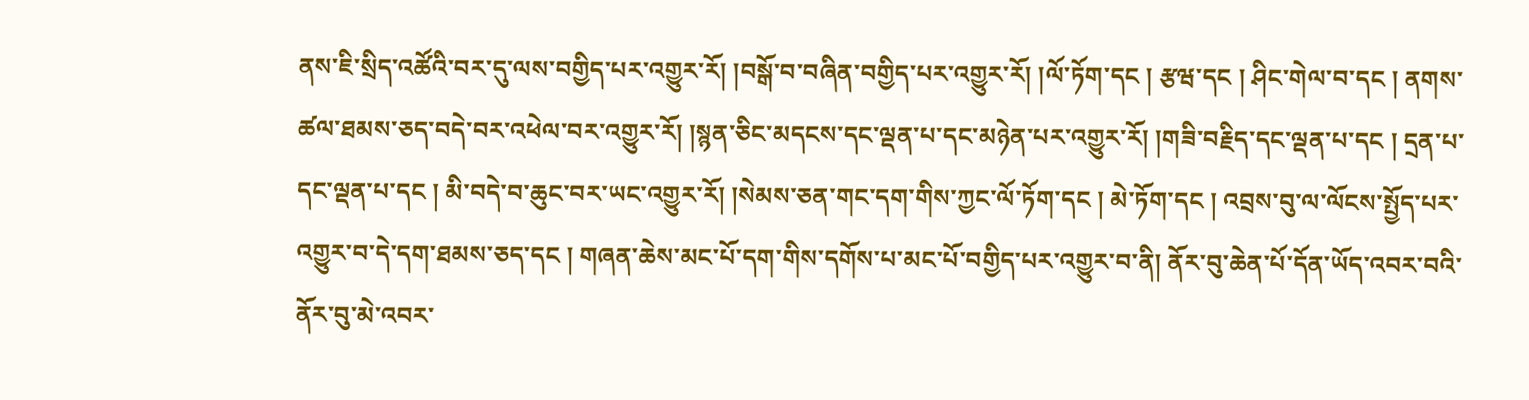ནས་ཇི་སྲིད་འཚོའི་བར་དུ་ལས་བགྱིད་པར་འགྱུར་རོ། །བསྒོ་བ་བཞིན་བགྱིད་པར་འགྱུར་རོ། །ལོ་ཏོག་དང ། རྩཝ་དང ། ཤིང་གེལ་བ་དང ། ནགས་ཚལ་ཐམས་ཅད་བདེ་བར་འཕེལ་བར་འགྱུར་རོ། །སྙན་ཅིང་མདངས་དང་ལྡན་པ་དང་མཉེན་པར་འགྱུར་རོ། །གཟི་བརྗིད་དང་ལྡན་པ་དང ། དྲན་པ་དང་ལྡན་པ་དང ། མི་བདེ་བ་ཆུང་བར་ཡང་འགྱུར་རོ། །སེམས་ཅན་གང་དག་གིས་ཀྱང་ལོ་ཏོག་དང ། མེ་ཏོག་དང ། འབྲས་བུ་ལ་ལོངས་སྤྱོད་པར་འགྱུར་བ་དེ་དག་ཐམས་ཅད་དང ། གཞན་ཆེས་མང་པོ་དག་གིས་དགོས་པ་མང་པོ་བགྱིད་པར་འགྱུར་བ་ནི། ནོར་བུ་ཆེན་པོ་དོན་ཡོད་འབར་བའི་ནོར་བུ་མེ་འབར་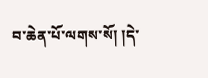བ་ཆེན་པོ་ལགས་སོ། །དེ་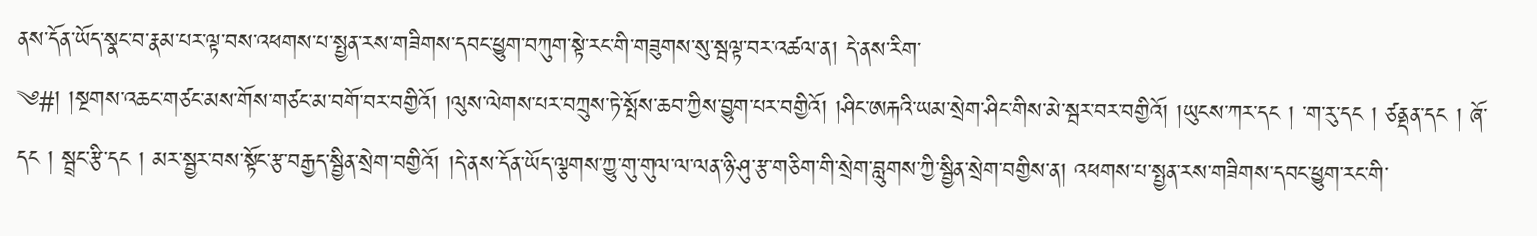ནས་དོན་ཡོད་སྣང་བ་རྣམ་པར་ལྟ་བས་འཕགས་པ་སྤྱན་རས་གཟིགས་དབང་ཕྱུག་བཀུག་སྟེ་རང་གི་གཟུགས་སུ་སྦལྟ་བར་འཚལ་ན། དེ་ནས་རིག་
༄#། །སྔགས་འཆང་གཙང་མས་གོས་གཙང་མ་བགོ་བར་བགྱིའོ། །ལུས་ལེགས་པར་བཀྲུས་ཏེ་སྤོས་ཆབ་ཀྱིས་བྱུག་པར་བགྱིའོ། །ཤིང་ཨརྐའི་ཡམ་སྲེག་ཤིང་གིས་མེ་སྦར་བར་བགྱིའོ། །ཡུངས་ཀར་དང ། ་ག་རུ་དང ། ཙནྡན་དང ། ཞོ་དང ། སྦྲང་རྩི་དང ། མར་སྦྱར་བས་སྟོང་རྩ་བརྒྱད་སྦྱིན་སྲེག་བགྱིའོ། །དེ་ནས་དོན་ཡོད་ལྕགས་ཀྱུ་གུ་གུལ་ལ་ལན་ཉི་ཤུ་རྩ་གཅིག་གི་སྲེག་བླུགས་ཀྱི་སྦྱིན་སྲེག་བགྱིས་ན། འཕགས་པ་སྤྱན་རས་གཟིགས་དབང་ཕྱུག་རང་གི་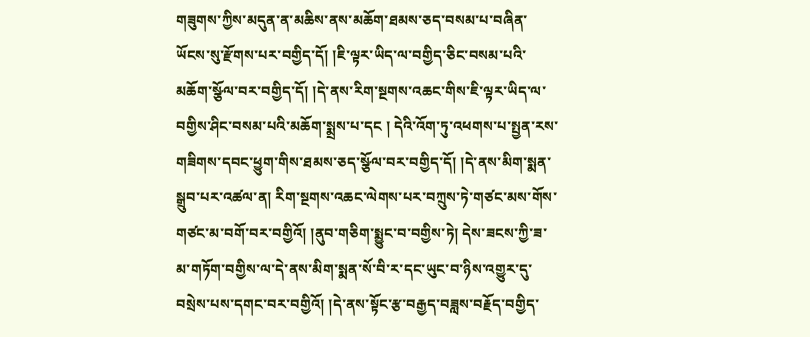གཟུགས་ཀྱིས་མདུན་ན་མཆིས་ནས་མཆོག་ཐམས་ཅད་བསམ་པ་བཞིན་ཡོངས་སུ་རྫོགས་པར་བགྱིད་དོ། །ཇི་ལྟར་ཡིད་ལ་བགྱིད་ཅིང་བསམ་པའི་མཆོག་སྩོལ་བར་བགྱིད་དོ། །དེ་ནས་རིག་སྔགས་འཆང་གིས་ཇི་ལྟར་ཡིད་ལ་བགྱིས་ཤིང་བསམ་པའི་མཆོག་སྨྲས་པ་དང ། དེའི་འོག་ཏུ་འཕགས་པ་སྤྱན་རས་གཟིགས་དབང་ཕྱུག་གིས་ཐམས་ཅད་སྩོལ་བར་བགྱིད་དོ། །དེ་ནས་མིག་སྨན་སྒྲུབ་པར་འཚལ་ན། རིག་སྔགས་འཆང་ལེགས་པར་བཀྲུས་ཏེ་གཙང་མས་གོས་གཙང་མ་བགོ་བར་བགྱིའོ། །ནུབ་གཅིག་སྨྱུང་བ་བགྱིས་ཏེ། དེས་ཟངས་ཀྱི་ཟ་མ་གཏོག་བགྱིས་ལ་དེ་ནས་མིག་སྨན་སོ་བི་ར་དང་ཡུང་བ་ཉིས་འགྱུར་དུ་བསྲེས་པས་དགང་བར་བགྱིའོ། །དེ་ནས་སྟོང་རྩ་བརྒྱད་བཟླས་བརྗོད་བགྱིད་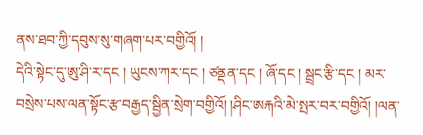ནས་ཐབ་ཀྱི་དབུས་སུ་གཞག་པར་བགྱིའོ། །
དེའི་སྟེང་དུ་ཨུ་ཤི་ར་དང ། ཡུངས་ཀར་དང ། ཙནྡན་དང ། ཞོ་དང ། སྦྲང་རྩི་དང ། མར་བསྲེས་པས་ལན་སྟོང་རྩ་བརྒྱད་སྦྱིན་སྲེག་བགྱིའོ། །ཤིང་ཨརྐའི་མེ་སྤར་བར་བགྱིའོ། །ལན་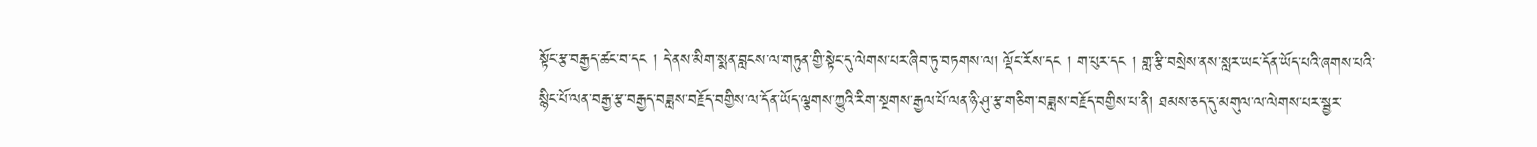སྟོང་རྩ་བརྒྱད་ཚང་བ་དང ། དེ་ནས་མིག་སྨན་བླངས་ལ་གཏུན་གྱི་སྟེང་དུ་ལེགས་པར་ཞིབ་ཏུ་བཏགས་ལ། ལྡོང་རོས་དང ། ག་པུར་དང ། གླ་རྩི་བསྲེས་ནས་སླར་ཡང་དོན་ཡོད་པའི་ཞགས་པའི་སྙིང་པོ་ལན་བརྒྱ་རྩ་བརྒྱད་བཟླས་བརྗོད་བགྱིས་ལ་དོན་ཡོད་ལྕགས་ཀྱུའི་རིག་སྔགས་རྒྱལ་པོ་ལན་ཉི་ཤུ་རྩ་གཅིག་བཟླས་བརྗོད་བགྱིས་པ་ནི། ཐམས་ཅད་དུ་མགུལ་ལ་ལེགས་པར་སྦྱར་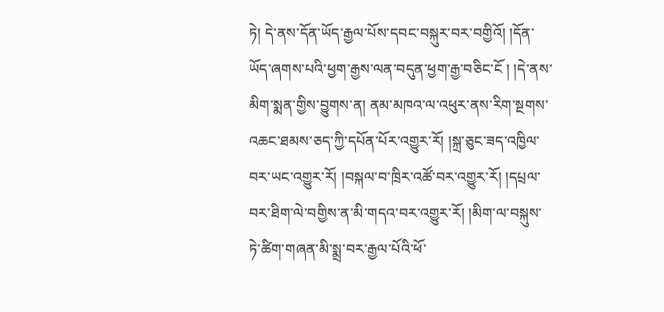ཏེ། དེ་ནས་དོན་ཡོད་རྒྱལ་པོས་དབང་བསྐུར་བར་བགྱིའོ། །དོན་ཡོད་ཞགས་པའི་ཕྱག་རྒྱས་ལན་བདུན་ཕྱག་རྒྱ་བཅིང་ངོ ། །དེ་ནས་མིག་སྨན་གྱིས་བྱུགས་ན། ནམ་མཁའ་ལ་འཕུར་ནས་རིག་སྔགས་འཆང་ཐམས་ཅད་ཀྱི་དཔོན་པོར་འགྱུར་རོ། །སྐྲ་ཅུང་ཟད་འཁྱིལ་བར་ཡང་འགྱུར་རོ། །བསྐལ་བ་ཁྲིར་འཚོ་བར་འགྱུར་རོ། །དཔྲལ་བར་ཐིག་ལེ་བགྱིས་ན་མི་གདའ་བར་འགྱུར་རོ། །མིག་ལ་བསྐུས་ཏེ་ཚིག་གཞན་མི་སྨྲ་བར་རྒྱལ་པོའི་ཕོ་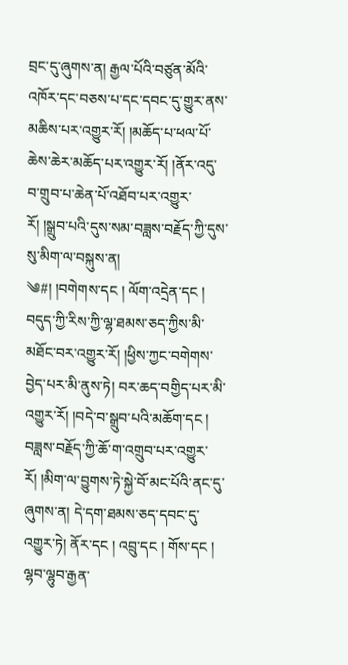བྲང་དུ་ཞུགས་ན། རྒྱལ་པོའི་བཙུན་མོའི་འཁོར་དང་བཅས་པ་དང་དབང་དུ་གྱུར་ནས་མཆིས་པར་འགྱུར་རོ། །མཆོད་པ་ཕལ་པོ་ཆེས་ཆེར་མཆོད་པར་འགྱུར་རོ། །ནོར་འདུ་བ་གྲུབ་པ་ཆེན་པོ་འཐོབ་པར་འགྱུར་རོ། །སྒྲུབ་པའི་དུས་སམ་བཟླས་བརྗོད་ཀྱི་དུས་སུ་མིག་ལ་བསྐུས་ན།
༄#། །བགེགས་དང ། ལོག་འདྲེན་དང ། བདུད་ཀྱི་རིས་ཀྱི་ལྷ་ཐམས་ཅད་ཀྱིས་མི་མཐོང་བར་འགྱུར་རོ། །ཕྱིས་ཀྱང་བགེགས་བྱེད་པར་མི་ནུས་ཏེ། བར་ཆད་བགྱིད་པར་མི་འགྱུར་རོ། །བདེ་བ་སྒྲུབ་པའི་མཆོག་དང ། བཟླས་བརྗོད་ཀྱི་ཆོ་ག་འགྲུབ་པར་འགྱུར་རོ། །མིག་ལ་བྱུགས་ཏེ་སྐྱེ་བོ་མང་པོའི་ནང་དུ་ཞུགས་ན། དེ་དག་ཐམས་ཅད་དབང་དུ་འགྱུར་ཏེ། ནོར་དང ། འབྲུ་དང ། གོས་དང ། ལྷབ་ལྷུབ་རྒྱན་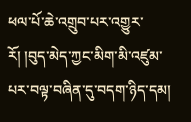ཕལ་པོ་ཆེ་འགྲུབ་པར་འགྱུར་རོ། །བུད་མེད་ཀྱང་མིག་མི་འཛུམ་པར་བལྟ་བཞིན་དུ་བདག་ཉིད་དམ།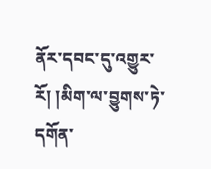ནོར་དབང་དུ་འགྱུར་རོ། །མིག་ལ་བྱུགས་ཏེ་དགོན་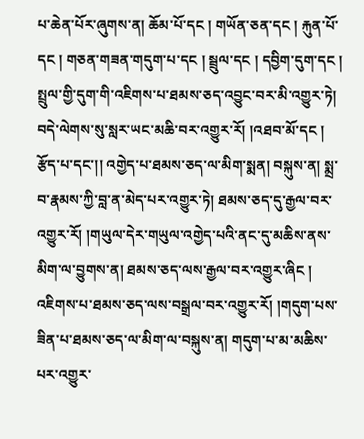པ་ཆེན་པོར་ཞུགས་ན། ཆོམ་པོ་དང ། གཡོན་ཅན་དང ། རྐུན་པོ་དང ། གཅན་གཟན་གདུག་པ་དང ། སྦྲུལ་དང ། དབྱིག་དུག་དང ། སྤྲུལ་གྱི་དུག་གི་འཇིགས་པ་ཐམས་ཅད་འབྱུང་བར་མི་འགྱུར་ཏེ། བདེ་ལེགས་སུ་སླར་ཡང་མཆི་བར་འགྱུར་རོ། །འཐབ་མོ་དང ། རྩོད་པ་དང་།། འགྱེད་པ་ཐམས་ཅད་ལ་མིག་སྨན། བསྐུས་ན། སྨྲ་བ་རྣམས་ཀྱི་བླ་ན་མེད་པར་འགྱུར་ཏེ། ཐམས་ཅད་དུ་རྒྱལ་བར་འགྱུར་རོ། །གཡུལ་དེར་གཡུལ་འགྱེད་པའི་ནང་དུ་མཆིས་ནས་མིག་ལ་བྱུགས་ན། ཐམས་ཅད་ལས་རྒྱལ་བར་འགྱུར་ཞིང ། འཇིགས་པ་ཐམས་ཅད་ལས་བསྒྲལ་བར་འགྱུར་རོ། །གདུག་པས་ཟིན་པ་ཐམས་ཅད་ལ་མིག་ལ་བསྐུས་ན། གདུག་པ་མ་མཆིས་པར་འགྱུར་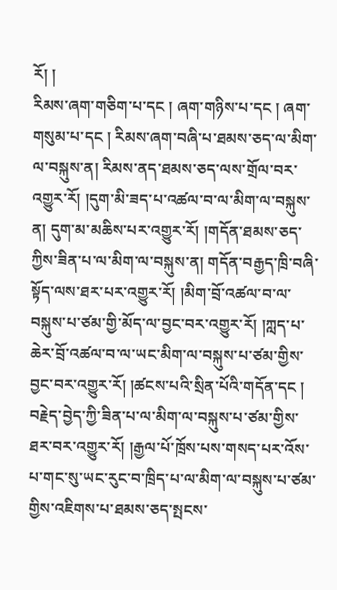རོ། །
རིམས་ཞག་གཅིག་པ་དང ། ཞག་གཉིས་པ་དང ། ཞག་གསུམ་པ་དང ། རིམས་ཞག་བཞི་པ་ཐམས་ཅད་ལ་མིག་ལ་བསྐུས་ན། རིམས་ནད་ཐམས་ཅད་ལས་གྲོལ་བར་འགྱུར་རོ། །དུག་མི་ཟད་པ་འཚལ་བ་ལ་མིག་ལ་བསྐུས་ན། དུག་མ་མཆིས་པར་འགྱུར་རོ། །གདོན་ཐམས་ཅད་ཀྱིས་ཟིན་པ་ལ་མིག་ལ་བསྐུས་ན། གདོན་བརྒྱད་ཁྲི་བཞི་སྟོད་ལས་ཐར་པར་འགྱུར་རོ། །མིག་བྲོ་འཚལ་བ་ལ་བསྐུས་པ་ཙམ་གྱི་མོད་ལ་བྱང་བར་འགྱུར་རོ། །ཀླད་པ་ཆེར་བྲོ་འཚལ་བ་ལ་ཡང་མིག་ལ་བསྐུས་པ་ཙམ་གྱིས་བྱང་བར་འགྱུར་རོ། །ཚངས་པའི་སྲིན་པོའི་གདོན་དང ། བརྗེད་བྱེད་ཀྱི་ཟིན་པ་ལ་མིག་ལ་བསྐུས་པ་ཙམ་གྱིས་ཐར་བར་འགྱུར་རོ། །རྒྱལ་པོ་ཁྲོས་པས་གསད་པར་འོས་པ་གང་སུ་ཡང་རུང་བ་ཁྲིད་པ་ལ་མིག་ལ་བསྐུས་པ་ཙམ་གྱིས་འཇིགས་པ་ཐམས་ཅད་སྤངས་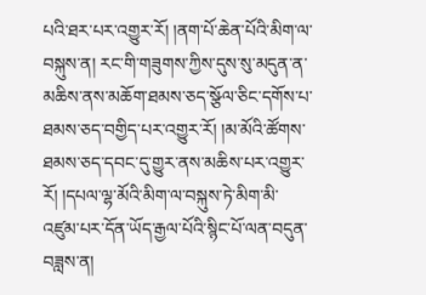པའི་ཐར་པར་འགྱུར་རོ། །ནག་པོ་ཆེན་པོའི་མིག་ལ་བསྐུས་ན། རང་གི་གཟུགས་ཀྱིས་དུས་སུ་མདུན་ན་མཆིས་ནས་མཆོག་ཐམས་ཅད་སྩོལ་ཅིང་དགོས་པ་ཐམས་ཅད་བགྱིད་པར་འགྱུར་རོ། །མ་མོའི་ཚོགས་ཐམས་ཅད་དབང་དུ་གྱུར་ནས་མཆིས་པར་འགྱུར་རོ། །དཔལ་ལྷ་མོའི་མིག་ལ་བསྐུས་ཏེ་མིག་མི་འཛུམ་པར་དོན་ཡོད་རྒྱལ་པོའི་སྙིང་པོ་ལན་བདུན་བཟླས་ན།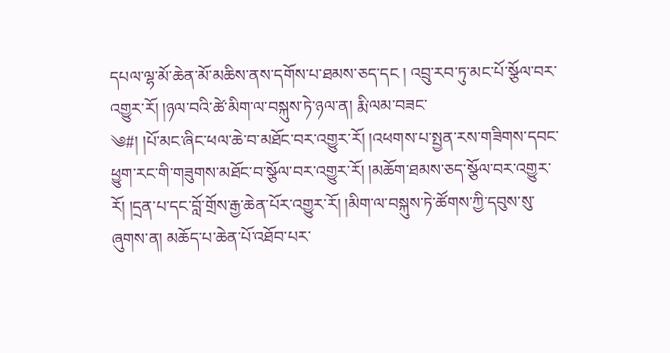དཔལ་ལྷ་མོ་ཆེན་མོ་མཆིས་ནས་དགོས་པ་ཐམས་ཅད་དང ། འབྲུ་རབ་ཏུ་མང་པོ་སྩོལ་བར་འགྱུར་རོ། །ཉལ་བའི་ཚེ་མིག་ལ་བསྐུས་ཏེ་ཉལ་ན། རྨི་ལམ་བཟང་
༄#། །པོ་མང་ཞིང་ཕལ་ཆེ་བ་མཐོང་བར་འགྱུར་རོ། །འཕགས་པ་སྤྱན་རས་གཟིགས་དབང་ཕྱུག་རང་གི་གཟུགས་མཐོང་བ་སྩོལ་བར་འགྱུར་རོ། །མཆོག་ཐམས་ཅད་སྩོལ་བར་འགྱུར་རོ། །དྲན་པ་དང་བློ་གྲོས་རྒྱ་ཆེན་པོར་འགྱུར་རོ། །མིག་ལ་བསྐུས་ཏེ་ཚོགས་ཀྱི་དབུས་སུ་ཞུགས་ན། མཆོད་པ་ཆེན་པོ་འཐོབ་པར་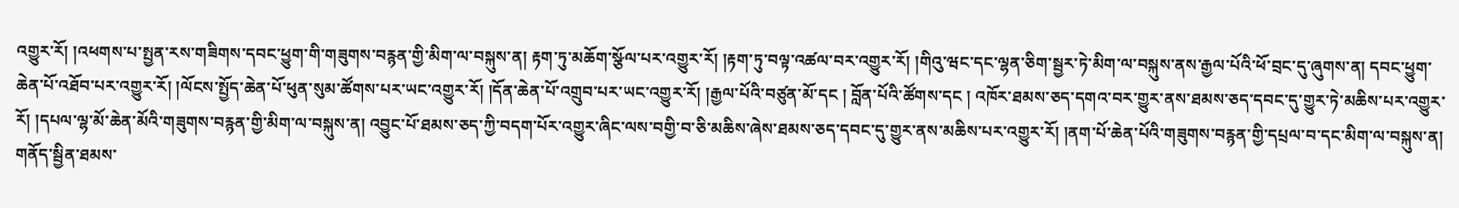འགྱུར་རོ། །འཕགས་པ་སྤྱན་རས་གཟིགས་དབང་ཕྱུག་གི་གཟུགས་བརྙན་གྱི་མིག་ལ་བསྐུས་ན། རྟག་ཏུ་མཆོག་སྩོལ་པར་འགྱུར་རོ། །རྟག་ཏུ་བལྟ་འཚལ་བར་འགྱུར་རོ། །གིའུ་ཝང་དང་ལྷན་ཅིག་སྦྱར་ཏེ་མིག་ལ་བསྐུས་ནས་རྒྱལ་པོའི་ཕོ་བྲང་དུ་ཞུགས་ན། དབང་ཕྱུག་ཆེན་པོ་འཐོབ་པར་འགྱུར་རོ། །ལོངས་སྤྱོད་ཆེན་པོ་ཕུན་སུམ་ཚོགས་པར་ཡང་འགྱུར་རོ། །དོན་ཆེན་པོ་འགྲུབ་པར་ཡང་འགྱུར་རོ། །རྒྱལ་པོའི་བཙུན་མོ་དང ། བློན་པོའི་ཚོགས་དང ། འཁོར་ཐམས་ཅད་དགའ་བར་གྱུར་ནས་ཐམས་ཅད་དབང་དུ་གྱུར་ཏེ་མཆིས་པར་འགྱུར་རོ། །དཔལ་ལྷ་མོ་ཆེན་མོའི་གཟུགས་བརྙན་གྱི་མིག་ལ་བསྐུས་ན། འབྱུང་པོ་ཐམས་ཅད་ཀྱི་བདག་པོར་འགྱུར་ཞིང་ལས་བགྱི་བ་ཅི་མཆིས་ཞེས་ཐམས་ཅད་དབང་དུ་གྱུར་ནས་མཆིས་པར་འགྱུར་རོ། །ནག་པོ་ཆེན་པོའི་གཟུགས་བརྙན་གྱི་དཔྲལ་བ་དང་མིག་ལ་བསྐུས་ན། གནོད་སྦྱིན་ཐམས་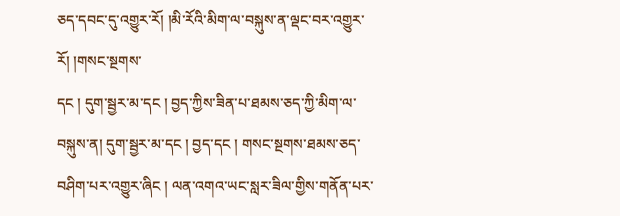ཅད་དབང་དུ་འགྱུར་རོ། །མི་རོའི་མིག་ལ་བསྐུས་ན་ལྡང་བར་འགྱུར་རོ། །གསང་སྔགས་
དང ། དུག་སྦྱར་མ་དང ། བྱད་ཀྱིས་ཟིན་པ་ཐམས་ཅད་ཀྱི་མིག་ལ་བསྐུས་ན། དུག་སྦྱར་མ་དང ། བྱད་དང ། གསང་སྔགས་ཐམས་ཅད་བཤིག་པར་འགྱུར་ཞིང ། ལན་འགའ་ཡང་སླར་ཟིལ་གྱིས་གནོན་པར་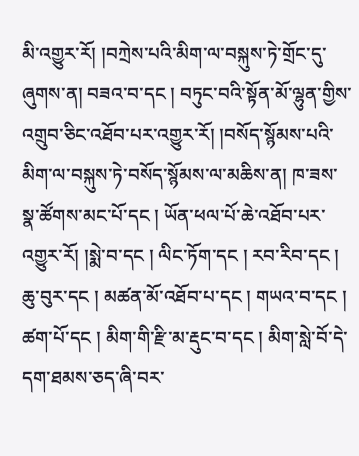མི་འགྱུར་རོ། །བཀྲེས་པའི་མིག་ལ་བསྐུས་ཏེ་གྲོང་དུ་ཞུགས་ན། བཟའ་བ་དང ། བཏུང་བའི་སྟོན་མོ་ལྷུན་གྱིས་འགྲུབ་ཅིང་འཐོབ་པར་འགྱུར་རོ། །བསོད་སྙོམས་པའི་མིག་ལ་བསྐུས་ཏེ་བསོད་སྙོམས་ལ་མཆིས་ན། ཁ་ཟས་སྣ་ཚོགས་མང་པོ་དང ། ཡོན་ཕལ་པོ་ཆེ་འཐོབ་པར་འགྱུར་རོ། །སྨེ་བ་དང ། ལིང་ཏོག་དང ། རབ་རིབ་དང ། ཆུ་བུར་དང ། མཚན་མོ་འཐོབ་པ་དང ། གཡའ་བ་དང ། ཚག་པོ་དང ། མིག་གི་རྫི་མ་རྡུང་བ་དང ། མིག་སླེ་བོ་དེ་དག་ཐམས་ཅད་ཞི་བར་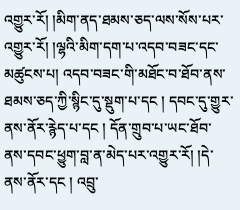འགྱུར་རོ། །མིག་ནད་ཐམས་ཅད་ལས་སོས་པར་འགྱུར་རོ། །ལྷའི་མིག་དག་པ་འདབ་བཟང་དང་མཚུངས་པ། འདབ་བཟང་གི་མཐོང་བ་ཐོབ་ནས་ཐམས་ཅད་ཀྱི་སྙིང་དུ་སྡུག་པ་དང ། དབང་དུ་གྱུར་ནས་ནོར་རྙེད་པ་དང ། དོན་གྲུབ་པ་ཡང་ཐོབ་ནས་དབང་ཕྱུག་བླ་ན་མེད་པར་འགྱུར་རོ། །དེ་ནས་ནོར་དང ། འབྲུ་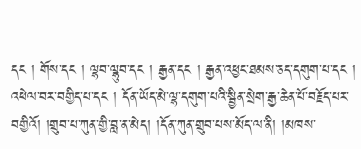དང ། གོས་དང ། ལྷབ་ལྷུབ་དང ། རྒྱན་དང ། རྒྱན་འཕྱང་ཐམས་ཅད་དགུག་པ་དང ། འཕེལ་བར་བགྱིད་པ་དང ། དོན་ཡོད་མེ་ལྷ་དགུག་པའི་སྦྱིན་སྲེག་རྒྱ་ཆེན་པོ་བརྗོད་པར་བགྱིའོ། །གྲུབ་པ་ཀུན་གྱི་བླ་ན་མེད། །དོན་ཀུན་གྲུབ་པས་མོད་ལ་ནི། །མཁས་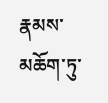རྣམས་མཆོག་ཏུ་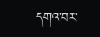དགའ་བར་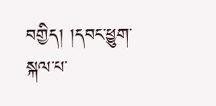བགྱིད། །དབང་ཕྱུག་སྐལ་པ་